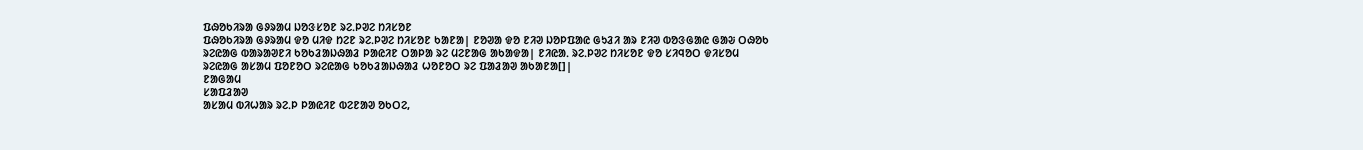ᱯᱷᱚᱠᱤᱨᱟ ᱜᱽᱨᱟᱢ ᱡᱚᱝᱥᱚᱱ ᱨᱮᱹᱞᱣᱮ ᱴᱤᱥᱚᱱ
ᱯᱷᱚᱠᱤᱨᱟ ᱜᱽᱨᱟᱢ ᱫᱚ ᱢᱤᱫ ᱴᱮᱱ ᱨᱮᱹᱞᱣᱮ ᱴᱤᱥᱚᱱ ᱠᱟᱱᱟ| ᱱᱚᱣᱟ ᱫᱚ ᱱᱤᱣ ᱡᱚᱞᱯᱟᱭ ᱜᱩᱲᱤ ᱟᱨ ᱱᱤᱣ ᱵᱚᱝᱜᱟᱭ ᱜᱟᱶ ᱛᱷᱚᱠ ᱨᱮᱭᱟᱜ ᱵᱟᱨᱟᱣᱱᱤ ᱠᱚᱠᱲᱟᱡᱷᱟᱲ ᱞᱟᱭᱤᱱ ᱛᱟᱞᱟ ᱨᱮ ᱢᱮᱱᱟᱜ ᱟᱠᱟᱫᱟ| ᱱᱤᱭᱟᱹ ᱨᱮᱹᱞᱣᱮ ᱴᱤᱥᱚᱱ ᱫᱚ ᱥᱤᱧᱚᱛ ᱫᱤᱥᱚᱢ ᱨᱮᱭᱟᱜ ᱟᱥᱟᱢ ᱯᱚᱱᱚᱛ ᱨᱮᱭᱟᱜ ᱠᱚᱠᱲᱟᱡᱷᱟᱲ ᱦᱚᱱᱚᱛ ᱨᱮ ᱯᱟᱲᱟᱣ ᱟᱠᱟᱱᱟ[]|
ᱱᱟᱜᱟᱢ
ᱥᱟᱯᱲᱟᱣ
ᱟᱥᱟᱢ ᱵᱤᱦᱟᱨ ᱨᱮᱹᱞ ᱞᱟᱭᱤᱱ ᱵᱮᱱᱟᱣ ᱚᱠᱛᱮ,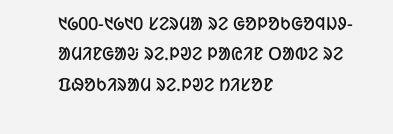᱑᱙᱐᱐-᱑᱙᱑᱐ ᱥᱮᱨᱢᱟ ᱨᱮ ᱜᱚᱞᱚᱠᱜᱚᱧᱡᱽ- ᱟᱢᱤᱱᱜᱟᱶ ᱨᱮᱹᱞᱣᱮ ᱞᱟᱭᱤᱱ ᱛᱟᱵᱮ ᱨᱮ ᱯᱷᱚᱠᱤᱨᱟᱢ ᱨᱮᱹᱞᱣᱮ ᱴᱤᱥᱚᱱ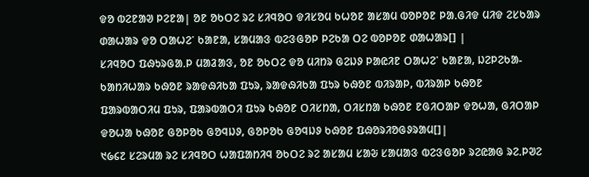ᱫᱚ ᱵᱮᱱᱟᱣ ᱞᱮᱱᱟ| ᱚᱱ ᱚᱠᱛᱮ ᱨᱮ ᱥᱤᱧᱚᱛ ᱫᱤᱥᱚᱢ ᱠᱦᱚᱱ ᱟᱥᱟᱢ ᱵᱚᱞᱚᱱ ᱞᱟᱹᱜᱤᱫ ᱢᱤᱫ ᱮᱥᱠᱟᱨ ᱰᱟᱦᱟᱨ ᱫᱚ ᱛᱟᱦᱮᱸ ᱠᱟᱱᱟ, ᱥᱟᱢᱟᱝ ᱵᱮᱝᱜᱚᱞ ᱞᱮᱠᱟ ᱛᱮ ᱵᱚᱞᱚᱱ ᱰᱟᱦᱟᱨ[] |
ᱥᱤᱧᱚᱛ ᱯᱷᱩᱨᱜᱟᱹᱞ ᱢᱟᱲᱟᱝ, ᱚᱱ ᱚᱠᱛᱮ ᱫᱚ ᱢᱤᱴᱨ ᱜᱮᱡᱽ ᱞᱟᱭᱤᱱ ᱛᱟᱦᱮᱸ ᱠᱟᱱᱟ, ᱡᱮᱞᱮᱠᱟ- ᱠᱟᱴᱤᱦᱟᱨ ᱠᱷᱚᱱ ᱨᱟᱫᱷᱤᱠᱟ ᱯᱩᱨ, ᱨᱟᱫᱷᱤᱠᱟ ᱯᱩᱨ ᱠᱷᱚᱱ ᱵᱤᱨᱟᱞ, ᱵᱤᱨᱟᱞ ᱠᱷᱚᱱ ᱯᱟᱨᱵᱟᱛᱤᱢ ᱯᱩᱨ, ᱯᱟᱨᱵᱟᱛᱤ ᱯᱩᱨ ᱠᱷᱚᱱ ᱛᱤᱥᱴᱟ, ᱛᱤᱥᱴᱟ ᱠᱷᱚᱱ ᱱᱜᱤᱛᱟᱞ ᱫᱚᱦᱟ, ᱜᱤᱛᱟᱞ ᱫᱚᱦᱟ ᱠᱷᱚᱱ ᱜᱚᱞᱚᱠ ᱜᱚᱧᱡᱽ, ᱜᱚᱞᱚᱠ ᱜᱚᱧᱡᱽ ᱠᱷᱚᱱ ᱯᱷᱚᱨᱤᱚᱜᱽᱨᱟᱢ[]|
᱑᱙᱔᱗ ᱥᱮᱨᱢᱟ ᱨᱮ ᱥᱤᱧᱚᱛ ᱦᱟᱯᱟᱴᱤᱧ ᱚᱠᱛᱮ ᱨᱮ ᱟᱥᱟᱢ ᱥᱟᱶ ᱥᱟᱢᱟᱝ ᱵᱮᱝᱜᱚᱞ ᱨᱮᱭᱟᱜ ᱨᱮᱹᱞᱣᱮ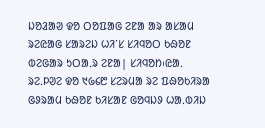ᱡᱚᱲᱟᱣ ᱫᱚ ᱛᱚᱯᱟᱜ ᱮᱱᱟ ᱟᱨ ᱟᱥᱟᱢ ᱨᱮᱭᱟᱜ ᱥᱟᱨᱮᱡ ᱦᱤᱸᱥ ᱥᱤᱧᱚᱛ ᱠᱷᱚᱱ ᱵᱮᱜᱟᱨ ᱩᱛᱟᱹᱨ ᱮᱱᱟ| ᱥᱤᱧᱚᱴ᱾ᱭᱟᱹ ᱨᱮᱹᱞᱣᱮ ᱫᱚ ᱑᱙᱔᱘ ᱥᱮᱨᱢᱟ ᱨᱮ ᱯᱷᱚᱠᱤᱨᱟ ᱜᱽᱨᱟᱢ ᱠᱷᱚᱱ ᱠᱤᱥᱟᱱ ᱜᱚᱧᱡᱽ ᱦᱟᱹᱵᱤᱡ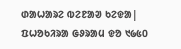ᱰᱟᱦᱟᱨᱮ ᱵᱮᱱᱟᱣ ᱠᱮᱫᱟ| ᱯᱦᱚᱠᱤᱨᱟ ᱜᱽᱨᱟᱢ ᱫᱚ ᱑᱙᱕᱐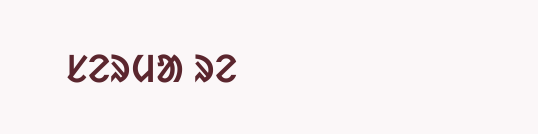ᱥᱮᱨᱢᱟ ᱨᱮ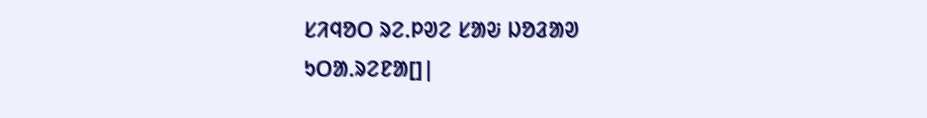ᱥᱤᱧᱚᱛ ᱨᱮᱹᱞᱣᱮ ᱥᱟᱶ ᱡᱚᱲᱟᱣ ᱩᱛᱟᱹᱨᱮᱱᱟ[]|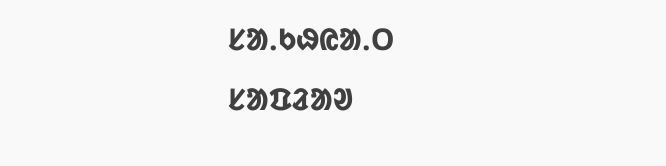ᱥᱟᱹᱠᱷᱭᱟᱹᱛ
ᱥᱟᱯᱲᱟᱣ